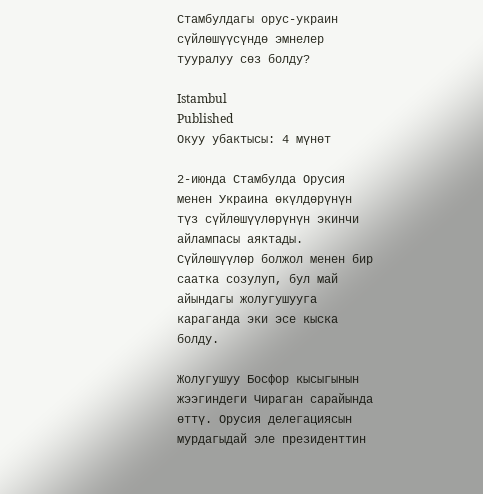Стамбулдагы орус-украин сүйлөшүүсүндө эмнелер тууралуу сөз болду?

Istambul
Published
Окуу убактысы: 4 мүнөт

2-июнда Стамбулда Орусия менен Украина өкүлдөрүнүн түз сүйлөшүүлөрүнүн экинчи айлампасы аяктады. Сүйлөшүүлөр болжол менен бир саатка созулуп, бул май айындагы жолугушууга караганда эки эсе кыска болду.

Жолугушуу Босфор кысыгынын жээгиндеги Чираган сарайында өттү. Орусия делегациясын мурдагыдай эле президенттин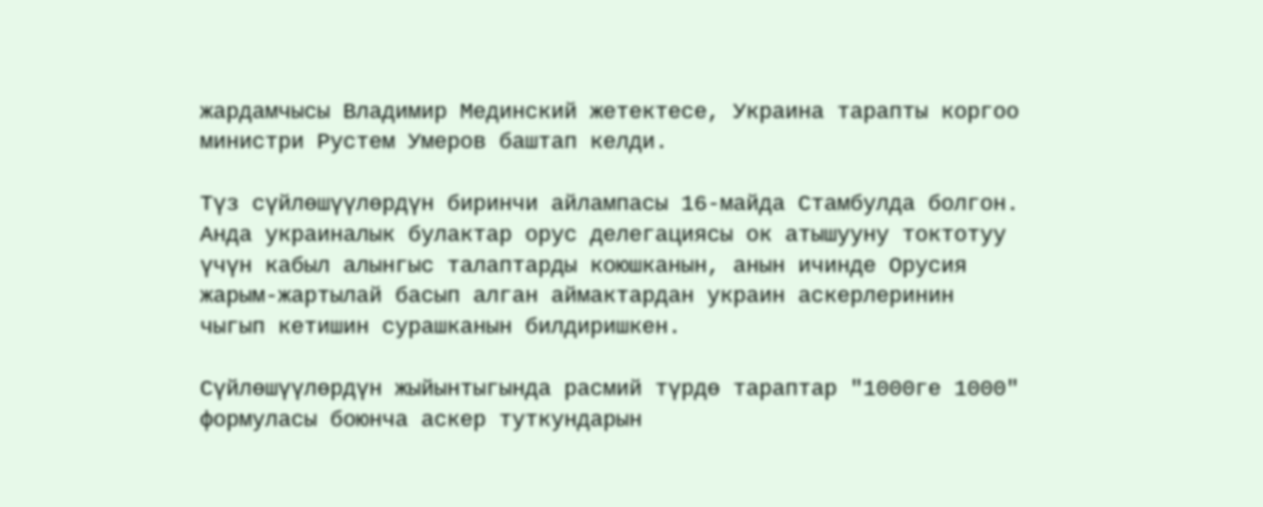жардамчысы Владимир Мединский жетектесе, Украина тарапты коргоо министри Рустем Умеров баштап келди.

Түз сүйлөшүүлөрдүн биринчи айлампасы 16-майда Стамбулда болгон. Анда украиналык булактар орус делегациясы ок атышууну токтотуу үчүн кабыл алынгыс талаптарды коюшканын, анын ичинде Орусия жарым-жартылай басып алган аймактардан украин аскерлеринин чыгып кетишин сурашканын билдиришкен.

Сүйлөшүүлөрдүн жыйынтыгында расмий түрдө тараптар "1000ге 1000" формуласы боюнча аскер туткундарын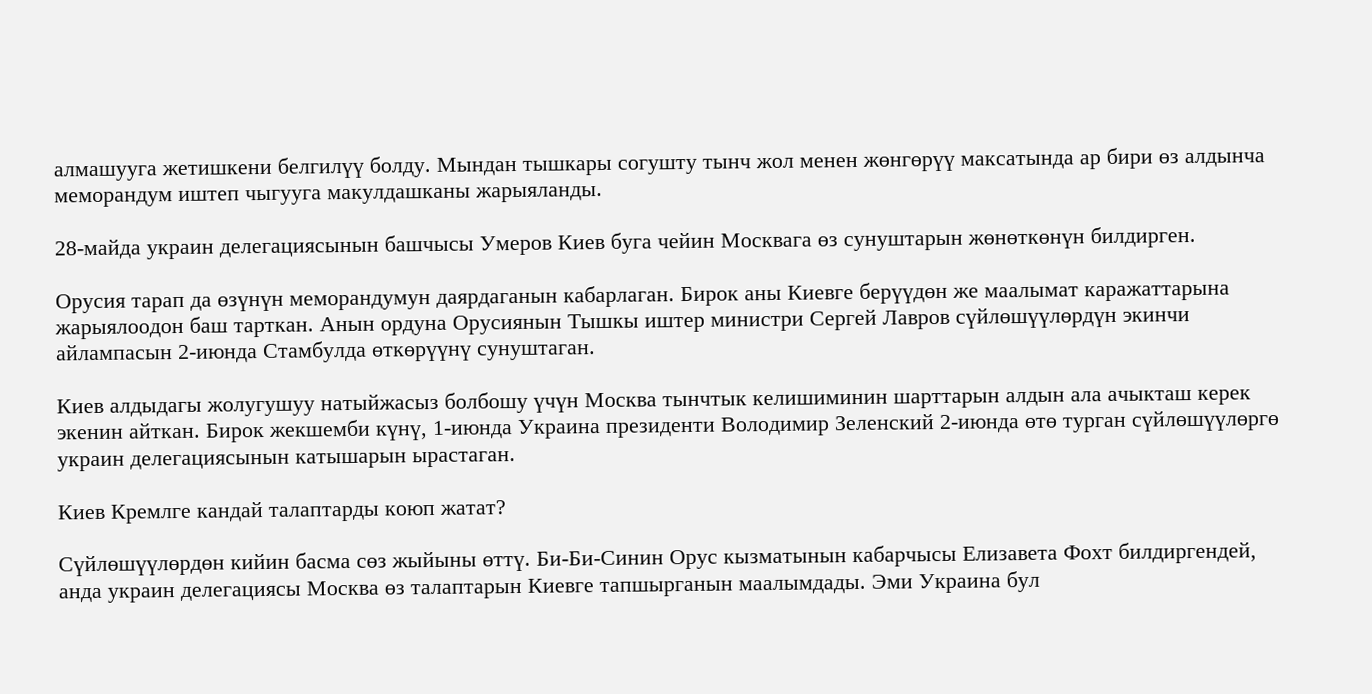алмашууга жетишкени белгилүү болду. Мындан тышкары согушту тынч жол менен жөнгөрүү максатында ар бири өз алдынча меморандум иштеп чыгууга макулдашканы жарыяланды.

28-майда украин делегациясынын башчысы Умеров Киев буга чейин Москвага өз сунуштарын жөнөткөнүн билдирген.

Орусия тарап да өзүнүн меморандумун даярдаганын кабарлаган. Бирок аны Киевге берүүдөн же маалымат каражаттарына жарыялоодон баш тарткан. Анын ордуна Орусиянын Тышкы иштер министри Сергей Лавров сүйлөшүүлөрдүн экинчи айлампасын 2-июнда Стамбулда өткөрүүнү сунуштаган.

Киев алдыдагы жолугушуу натыйжасыз болбошу үчүн Москва тынчтык келишиминин шарттарын алдын ала ачыкташ керек экенин айткан. Бирок жекшемби күнү, 1-июнда Украина президенти Володимир Зеленский 2-июнда өтө турган сүйлөшүүлөргө украин делегациясынын катышарын ырастаган.

Киев Кремлге кандай талаптарды коюп жатат?

Сүйлөшүүлөрдөн кийин басма сөз жыйыны өттү. Би-Би-Синин Орус кызматынын кабарчысы Елизавета Фохт билдиргендей, анда украин делегациясы Москва өз талаптарын Киевге тапшырганын маалымдады. Эми Украина бул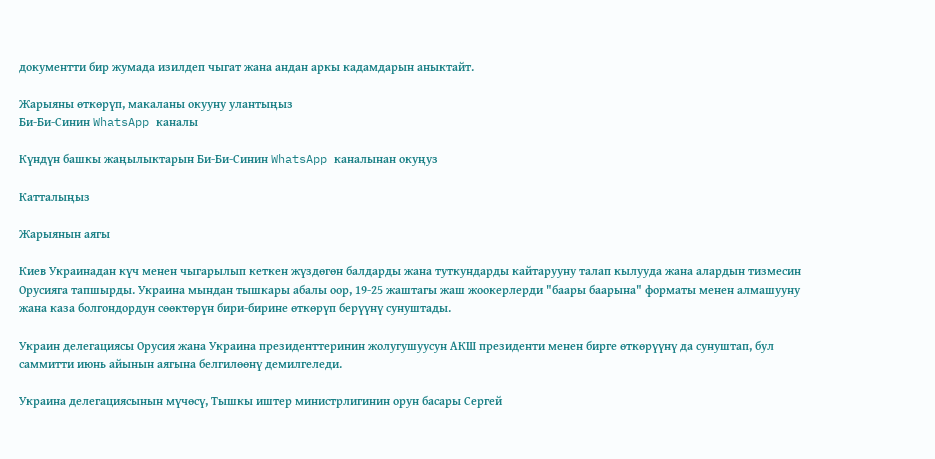документти бир жумада изилдеп чыгат жана андан аркы кадамдарын аныктайт.

Жарыяны өткөрүп, макаланы окууну улантыңыз
Би-Би-Синин WhatsApp каналы

Күндүн башкы жаңылыктарын Би-Би-Синин WhatsApp каналынан окуңуз

Катталыңыз

Жарыянын аягы

Киев Украинадан күч менен чыгарылып кеткен жүздөгөн балдарды жана туткундарды кайтарууну талап кылууда жана алардын тизмесин Орусияга тапшырды. Украина мындан тышкары абалы оор, 19-25 жаштагы жаш жоокерлерди "баары баарына" форматы менен алмашууну жана каза болгондордун сөөктөрүн бири-бирине өткөрүп берүүнү сунуштады.

Украин делегациясы Орусия жана Украина президенттеринин жолугушуусун АКШ президенти менен бирге өткөрүүнү да сунуштап, бул саммитти июнь айынын аягына белгилөөнү демилгеледи.

Украина делегациясынын мүчөсү, Тышкы иштер министрлигинин орун басары Сергей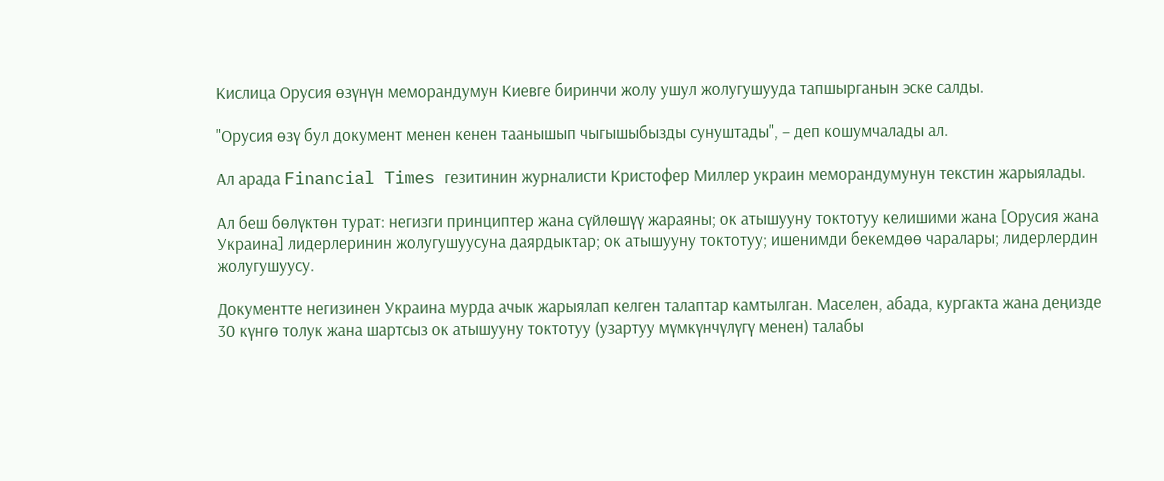Кислица Орусия өзүнүн меморандумун Киевге биринчи жолу ушул жолугушууда тапшырганын эске салды.

"Орусия өзү бул документ менен кенен таанышып чыгышыбызды сунуштады", – деп кошумчалады ал.

Ал арада Financial Times гезитинин журналисти Кристофер Миллер украин меморандумунун текстин жарыялады.

Ал беш бөлүктөн турат: негизги принциптер жана сүйлөшүү жараяны; ок атышууну токтотуу келишими жана [Орусия жана Украина] лидерлеринин жолугушуусуна даярдыктар; ок атышууну токтотуу; ишенимди бекемдөө чаралары; лидерлердин жолугушуусу.

Документте негизинен Украина мурда ачык жарыялап келген талаптар камтылган. Маселен, абада, кургакта жана деңизде 30 күнгө толук жана шартсыз ок атышууну токтотуу (узартуу мүмкүнчүлүгү менен) талабы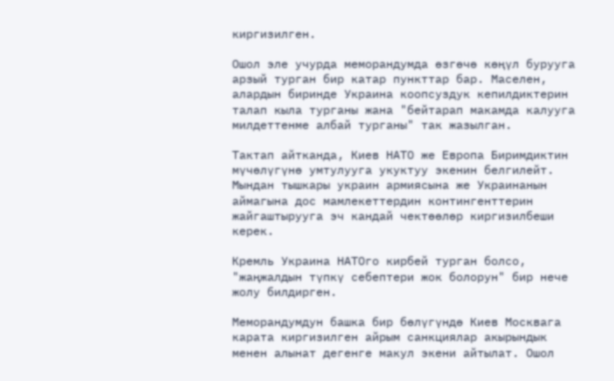киргизилген.

Ошол эле учурда меморандумда өзгөчө көңүл бурууга арзый турган бир катар пункттар бар. Маселен, алардын биринде Украина коопсуздук кепилдиктерин талап кыла турганы жана "бейтарап макамда калууга милдеттенме албай турганы" так жазылган.

Тактап айтканда, Киев НАТО же Европа Биримдиктин мүчөлүгүнө умтулууга укуктуу экенин белгилейт. Мындан тышкары украин армиясына же Украинанын аймагына дос мамлекеттердин контингенттерин жайгаштырууга эч кандай чектөөлөр киргизилбеши керек.

Кремль Украина НАТОго кирбей турган болсо, "жаңжалдын түпкү себептери жок болорун" бир нече жолу билдирген.

Меморандумдун башка бир бөлүгүндө Киев Москвага карата киргизилген айрым санкциялар акырындык менен алынат дегенге макул экени айтылат. Ошол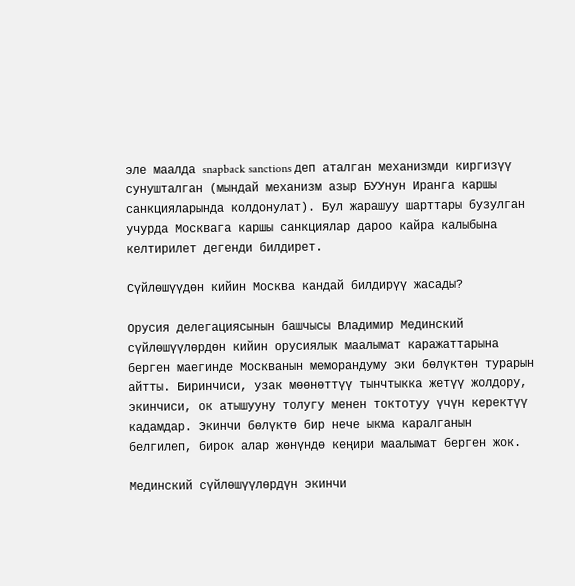эле маалда snapback sanctions деп аталган механизмди киргизүү сунушталган (мындай механизм азыр БУУнун Иранга каршы санкцияларында колдонулат). Бул жарашуу шарттары бузулган учурда Москвага каршы санкциялар дароо кайра калыбына келтирилет дегенди билдирет.

Сүйлөшүүдөн кийин Москва кандай билдирүү жасады?

Орусия делегациясынын башчысы Владимир Мединский сүйлөшүүлөрдөн кийин орусиялык маалымат каражаттарына берген маегинде Москванын меморандуму эки бөлүктөн турарын айтты. Биринчиси, узак мөөнөттүү тынчтыкка жетүү жолдору, экинчиси, ок атышууну толугу менен токтотуу үчүн керектүү кадамдар. Экинчи бөлүктө бир нече ыкма каралганын белгилеп, бирок алар жөнүндө кеңири маалымат берген жок.

Мединский сүйлөшүүлөрдүн экинчи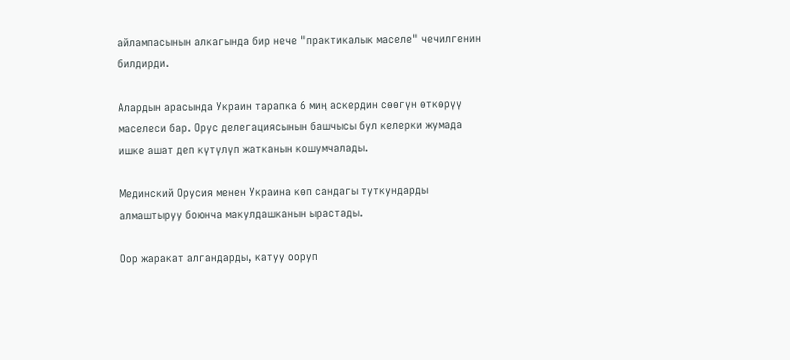айлампасынын алкагында бир нече "практикалык маселе" чечилгенин билдирди.

Алардын арасында Украин тарапка 6 миң аскердин сөөгүн өткөрүү маселеси бар. Орус делегациясынын башчысы бул келерки жумада ишке ашат деп күтүлүп жатканын кошумчалады.

Мединский Орусия менен Украина көп сандагы туткундарды алмаштыруу боюнча макулдашканын ырастады.

Оор жаракат алгандарды, катуу ооруп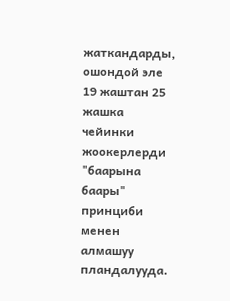жаткандарды, ошондой эле 19 жаштан 25 жашка чейинки жоокерлерди "баарына баары" принциби менен алмашуу пландалууда.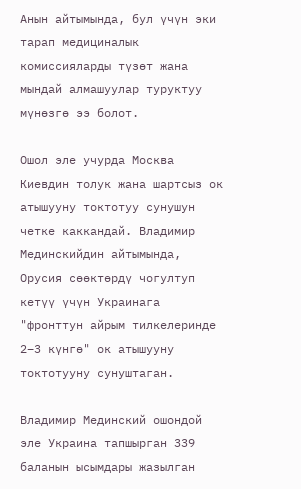Анын айтымында, бул үчүн эки тарап медициналык комиссияларды түзөт жана мындай алмашуулар туруктуу мүнөзгө ээ болот.

Ошол эле учурда Москва Киевдин толук жана шартсыз ок атышууну токтотуу сунушун четке каккандай. Владимир Мединскийдин айтымында, Орусия сөөктөрдү чогултуп кетүү үчүн Украинага "фронттун айрым тилкелеринде 2–3 күнгө" ок атышууну токтотууну сунуштаган.

Владимир Мединский ошондой эле Украина тапшырган 339 баланын ысымдары жазылган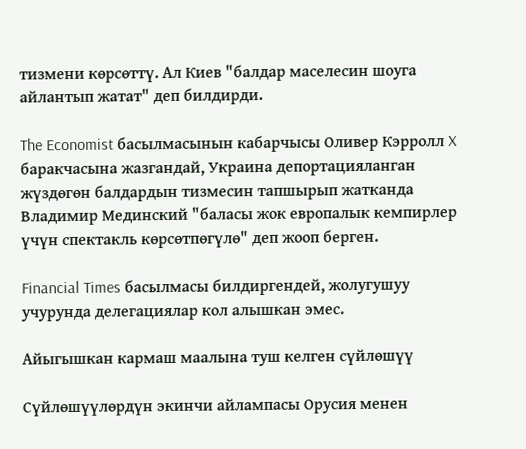тизмени көрсөттү. Ал Киев "балдар маселесин шоуга айлантып жатат" деп билдирди.

The Economist басылмасынын кабарчысы Оливер Кэрролл X баракчасына жазгандай, Украина депортацияланган жүздөгөн балдардын тизмесин тапшырып жатканда Владимир Мединский "баласы жок европалык кемпирлер үчүн спектакль көрсөтпөгүлө" деп жооп берген.

Financial Times басылмасы билдиргендей, жолугушуу учурунда делегациялар кол алышкан эмес.

Айыгышкан кармаш маалына туш келген сүйлөшүү

Сүйлөшүүлөрдүн экинчи айлампасы Орусия менен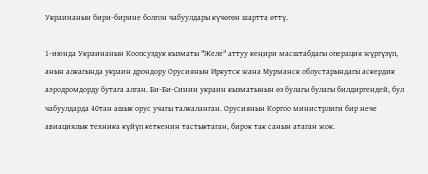Украинанын бири-бирине болгон чабуулдары күчөгөн шартта өттү.

1-июнда Украинанын Коопсуздук кызматы "Желе" аттуу кеңири масштабдагы операция жүргүзүп, анын алкагында украин дрондору Орусиянын Иркутск жана Мурманск облустарындагы аскердик аэродромдорду бутага алган. Би-Би-Синин украин кызматынын өз булагы булагы билдиргендей, бул чабуулдарда 40тан ашык орус учагы талкаланган. Орусиянын Коргоо министрлиги бир нече авиациялык техника күйүп кеткенин тастыктаган, бирок так санын атаган жок.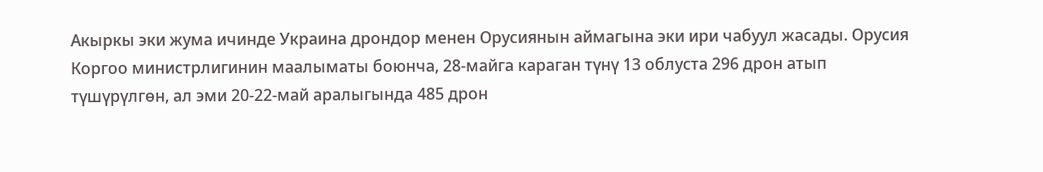Акыркы эки жума ичинде Украина дрондор менен Орусиянын аймагына эки ири чабуул жасады. Орусия Коргоо министрлигинин маалыматы боюнча, 28-майга караган түнү 13 облуста 296 дрон атып түшүрүлгөн, ал эми 20-22-май аралыгында 485 дрон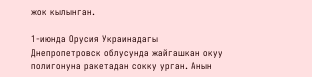жок кылынган.

1-июнда Орусия Украинадагы Днепропетровск облусунда жайгашкан окуу полигонуна ракетадан сокку урган. Анын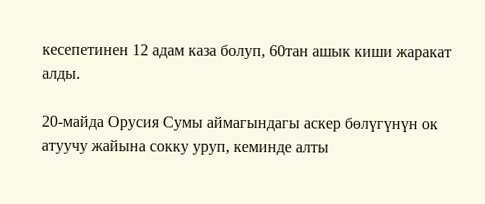кесепетинен 12 адам каза болуп, 60тан ашык киши жаракат алды.

20-майда Орусия Сумы аймагындагы аскер бөлүгүнүн ок атуучу жайына сокку уруп, кеминде алты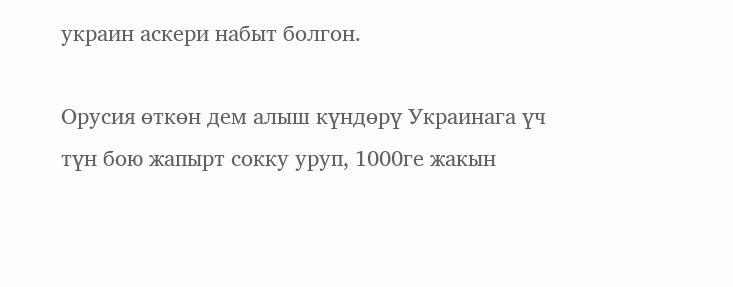украин аскери набыт болгон.

Орусия өткөн дем алыш күндөрү Украинага үч түн бою жапырт сокку уруп, 1000ге жакын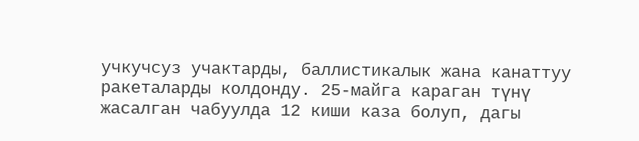учкучсуз учактарды, баллистикалык жана канаттуу ракеталарды колдонду. 25-майга караган түнү жасалган чабуулда 12 киши каза болуп, дагы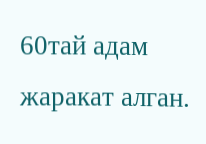60тай адам жаракат алган.